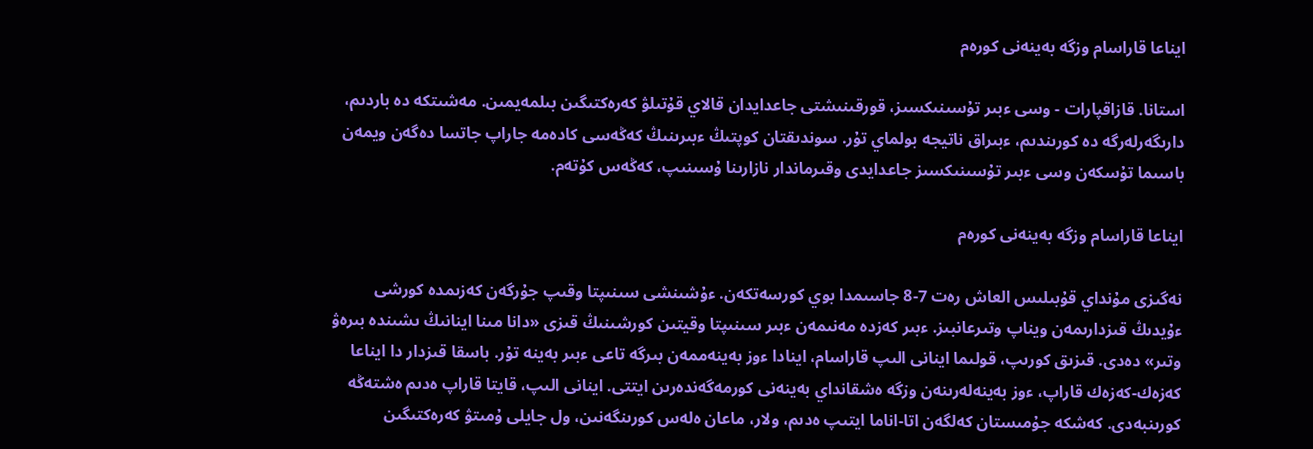ايناعا قاراسام وزگە بەينەنى كورەم

استانا. قازاقپارات - وسى ءبىر تۇسىنىكسىز، قورقىنىشتى جاعدايدان قالاي قۇتىلۋ كەرەكتىگىن بىلمەيمىن. مەشىتكە دە باردىم، دارىگەرلەرگە دە كورىندىم، ءبىراق ناتيجە بولماي تۇر. سوندىقتان كوپتىڭ ءبىرىنىڭ كەڭەسى كادەمە جاراپ جاتسا دەگەن ويمەن باسىما تۇسكەن وسى ءبىر تۇسىنىكسىز جاعدايدى وقىرماندار نازارىنا ۇسىنىپ، كەڭەس كۇتەم.

ايناعا قاراسام وزگە بەينەنى كورەم

نەگىزى مۇنداي قۇبىلىس العاش رەت 7-8 جاسىمدا بوي كورسەتكەن. ءۇشىنشى سىنىپتا وقىپ جۇرگەن كەزىمدە كورشى ءۇيدىڭ قىزدارىمەن ويناپ وتىرعانبىز. ءبىر كەزدە مەنىمەن ءبىر سىنىپتا وقيتىن كورشىنىڭ قىزى «دانا مىنا اينانىڭ ىشىندە بىرەۋ وتىر» دەدى. قىزىق كورىپ، قولىما اينانى الىپ قاراسام، اينادا ءوز بەينەممەن بىرگە تاعى ءبىر بەينە تۇر. باسقا قىزدار دا ايناعا كەزەك-كەزەك قاراپ، ءوز بەينەلەرىنەن وزگە ەشقانداي بەينەنى كورمەگەندەرىن ايتتى. اينانى الىپ، قايتا قاراپ ەدىم ەشتەڭە كورىنبەدى. كەشكە جۇمىستان كەلگەن اتا-اناما ايتىپ ەدىم، ولار، ماعان ەلەس كورىنگەنىن، ول جايلى ۇمىتۋ كەرەكتىگىن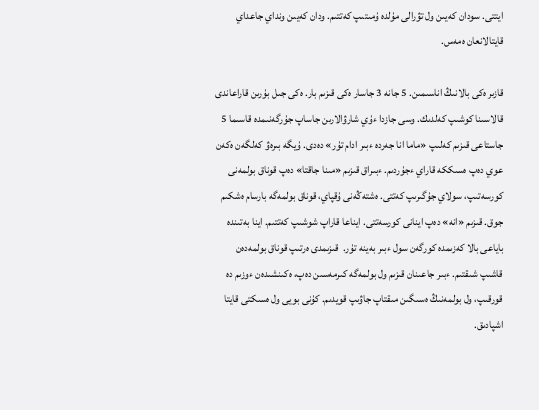ايتتى. سودان كەيىن ول تۋرالى مۇلدە ۇمىتىپ كەتتىم. ودان كەيىن ونداي جاعداي قايتالانعان ەمەس.

قازىر ەكى بالانىڭ اناسىمىن. 5 جانە 3 جاسار ەكى قىزىم بار. ەكى جىل بۇرىن قاراعاندى قالاسىنا كوشىپ كەلدىك. وسى جازدا ءۇي شارۋالارىن جاساپ جۇرگەنىمدە قاسىما 5 جاستاعى قىزىم كەلىپ «ماما انا جەردە ءبىر ادام تۇر» دەدى. ۇيگە بىرەۋ كەلگەن ەكەن عوي دەپ ەسىككە قاراي ءجۇردىم. ءبىراق قىزىم «مىنا جاقتا» دەپ قوناق بولمەنى كورسەتىپ، سولاي جۇگىرىپ كەتتى. ەشتەڭەنى ۇقپاي، قوناق بولمەگە بارسام ەشكىم جوق. قىزىم «انە» دەپ اينانى كورسەتتى. ايناعا قاراپ شوشىپ كەتتىم. اينا بەتىندە باياعى بالا كەزىمدە كورگەن سول ءبىر بەينە تۇر.  قىزىمدى ەرتىپ قوناق بولمەدەن قاشىپ شىقتىم. ءبىر جاعىنان قىزىم ول بولمەگە كىرمەسىن دەپ، ەكىنشىدەن ءوزىم دە قورقىپ، ول بولمەنىڭ ەسىگىن مىقتاپ جاۋىپ قويدىم. كۇنى بويى ول ەسىكتى قايتا اشپادىق.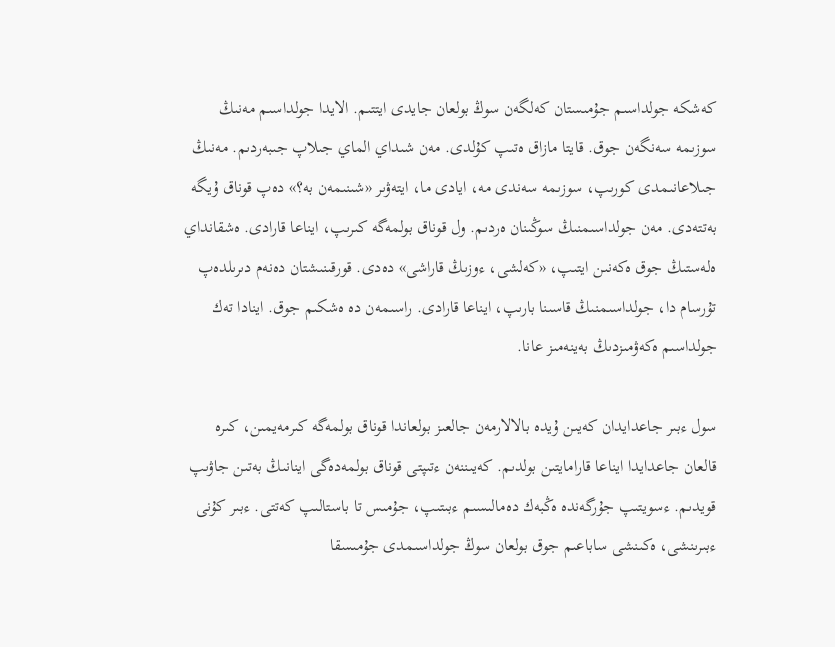كەشكە جولداسىم جۇمىستان كەلگەن سوڭ بولعان جايدى ايتتىم. الايدا جولداسىم مەنىڭ سوزىمە سەنگەن جوق. قايتا مازاق ەتىپ كۇلدى. مەن شىداي الماي جىلاپ جىبەردىم. مەنىڭ جىلاعانىمدى كورىپ، سوزىمە سەندى مە، ايادى ما، ايتەۋىر «شىنىمەن بە؟» دەپ قوناق ۇيگە بەتتەدى. مەن جولداسىمنىڭ سوڭىنان ەردىم. ول قوناق بولمەگە كىرىپ، ايناعا قارادى. ەشقانداي ەلەستىڭ جوق ەكەنىن ايتىپ، «كەلشى، ءوزىڭ قاراشى» دەدى. قورقىنىشتان دەنەم دىرىلدەپ تۇرسام دا، جولداسىمنىڭ قاسىنا بارىپ، ايناعا قارادى. راسىمەن دە ەشكىم جوق. اينادا تەك جولداسىم ەكەۋمىزدىڭ بەينەمىز عانا.

سول ءبىر جاعدايدان كەيىن ۇيدە بالالارمەن جالعىز بولعاندا قوناق بولمەگە كىرمەيمىن، كىرە قالعان جاعدايدا ايناعا قارامايتىن بولدىم. كەيىننەن ءتىپتى قوناق بولمەدەگى اينانىڭ بەتىن جاۋىپ قويدىم. ءسويتىپ جۇرگەندە ەڭبەك دەمالىسىم ءبىتىپ، جۇمىس تا باستالىپ كەتتى. ءبىر كۇنى ءبىرىنشى، ەكىنشى ساباعىم جوق بولعان سوڭ جولداسىمدى جۇمىسقا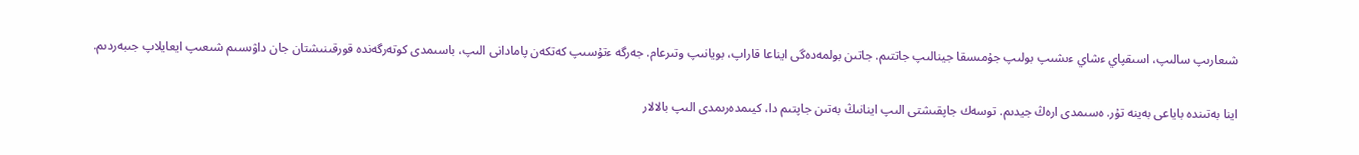شىعارىپ سالىپ، اسىقپاي ءشاي ءىشىپ بولىپ جۇمىسقا جينالىپ جاتتىم. جاتىن بولمەدەگى ايناعا قاراپ، بويانىپ وتىرعام. جەرگە ءتۇسىپ كەتكەن پامادانى الىپ، باسىمدى كوتەرگەندە قورقىنىشتان جان داۋىسىم شىعىپ ايعايلاپ جىبەردىم.

اينا بەتىندە باياعى بەينە تۇر. ەسىمدى ارەڭ جيدىم. توسەك جاپقىشتى الىپ اينانىڭ بەتىن جاپتىم دا، كيىمدەرىمدى الىپ بالالار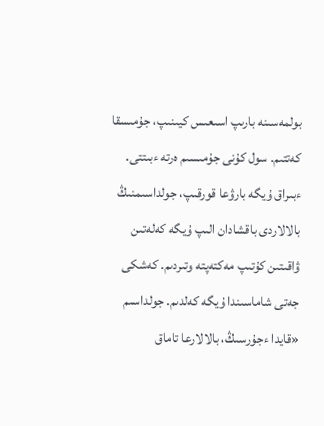بولمەسىنە بارىپ اسىعىس كيىنىپ، جۇمىسقا كەتتىم. سول كۇنى جۇمىسىم ەرتە ءبىتتى. ءبىراق ۇيگە بارۋعا قورقىپ، جولداسىمنىڭ بالالاردى باقشادان الىپ ۇيگە كەلەتىن ۋاقىتىن كۇتىپ مەكتەپتە وتىردىم. كەشكى جەتى شاماسىندا ۇيگە كەلدىم. جولداسىم «قايدا ءجۇرسىڭ، بالالارعا تاماق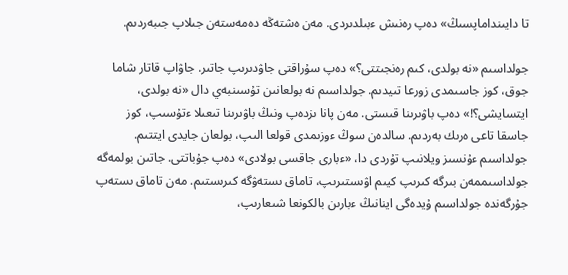تا دايىنداماپسىڭ» دەپ رەنىش ءبىلدىردى. مەن ەشتەڭە دەمەستەن جىلاپ جىبەردىم.

جولداسىم «نە بولدى، كىم رەنجىتتى؟» دەپ سۇراقتى جاۋدىرىپ جاتىر. جاۋاپ قاتار شاما جوق، كوز جاسىمدى زورعا تىيدىم. جولداسىم نە بولعانىن تۇسىنبەي دال «نە بولدى، ايتسايشى؟!» دەپ باۋىرىنا قىستى. مەن پانا ىزدەپ ونىڭ باۋىرىنا تىعىلا ءتۇسىپ، كوز جاسقا تاعى ەرىك بەردىم. سالدەن سوڭ ءوزىمدى قولعا الىپ، بولعان جايدى ايتتىم. جولداسىم ءۇنسىز ويلانىپ تۇردى دا، «ءبارى جاقسى بولادى» دەپ جۇباتتى. جاتىن بولمەگە جولداسىممەن بىرگە كىرىپ كيىم اۋىستىرىپ، تاماق ىستەۋگە كىرىستىم. مەن تاماق ىستەپ جۇرگەندە جولداسىم ۇيدەگى اينانىڭ ءبارىن بالكونعا شىعارىپ،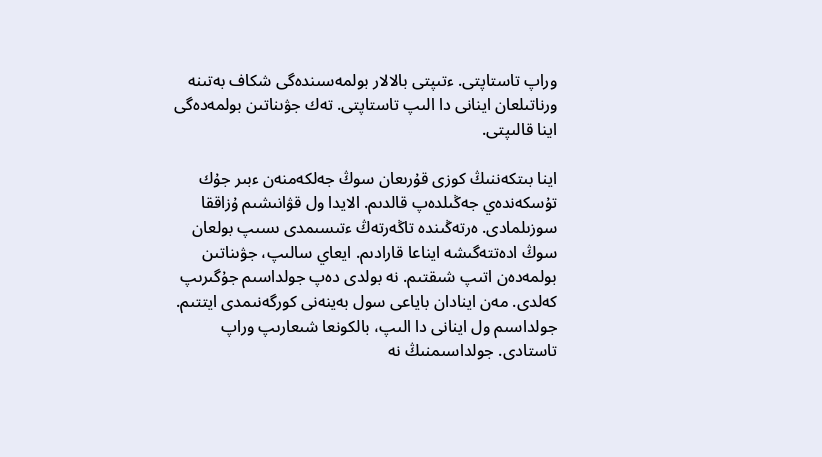وراپ تاستاپتى. ءتىپتى بالالار بولمەسىندەگى شكاف بەتىنە ورناتىلعان اينانى دا الىپ تاستاپتى. تەك جۋىناتىن بولمەدەگى اينا قالىپتى.

اينا بىتكەننىڭ كوزى قۇرىعان سوڭ جەلكەمنەن ءبىر جۇك تۇسكەندەي جەڭىلدەپ قالدىم. الايدا ول قۋانىشىم ۇزاققا سوزىلمادى. ەرتەڭىندە تاڭەرتەڭ ءتىسىمدى ىسىپ بولعان سوڭ ادەتتەگىشە ايناعا قارادىم. ايعاي سالىپ، جۋىناتىن بولمەدەن اتىپ شىقتىم. نە بولدى دەپ جولداسىم جۇگىرىپ كەلدى. مەن اينادان باياعى سول بەينەنى كورگەنىمدى ايتتىم. جولداسىم ول اينانى دا الىپ، بالكونعا شىعارىپ وراپ تاستادى. جولداسىمنىڭ نە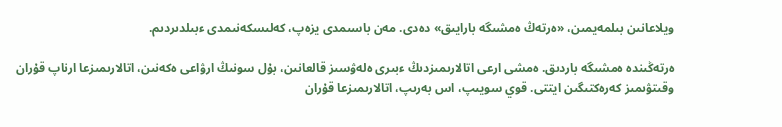ويلاعانىن بىلمەيمىن، «ەرتەڭ ەمشىگە بارايىق» دەدى. مەن باسىمدى يزەپ، كەلىسكەنىمدى ءبىلدىردىم.

ەرتەڭىندە ەمشىگە باردىق. ەمشى ارعى اتالارىمىزدىڭ ءبىرى ەلەۋسىز قالعانىن، بۇل سونىڭ ارۋاعى ەكەنىن، اتالارىمىزعا ارناپ قۇران وقىتۋىمىز كەرەكتىگىن ايتتى. قوي سويىپ، اس بەرىپ، اتالارىمىزعا قۇران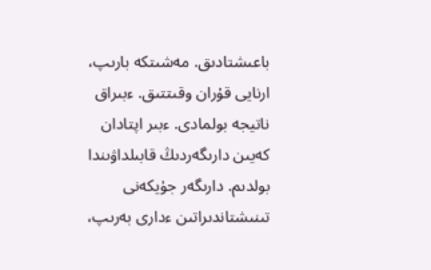باعىشتادىق. مەشىتكە بارىپ، ارنايى قۇران وقىتتىق. ءبىراق ناتيجە بولمادى. ءبىر اپتادان كەيىن دارىگەردىڭ قابىلداۋىندا بولدىم. دارىگەر جۇيكەنى تىنىشتاندىراتىن ءدارى بەرىپ،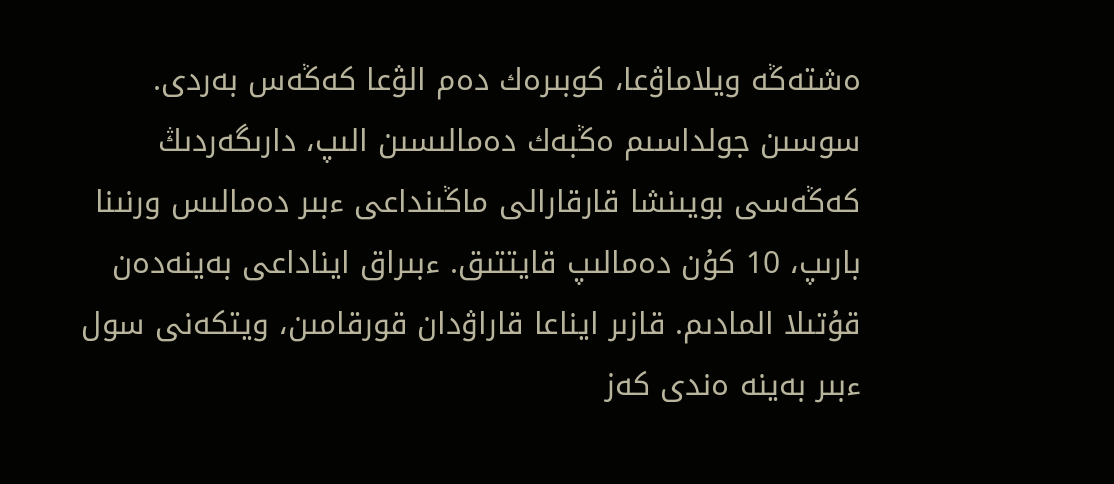ەشتەڭە ويلاماۋعا، كوبىرەك دەم الۋعا كەڭەس بەردى. سوسىن جولداسىم ەڭبەك دەمالىسىن الىپ، دارىگەردىڭ كەڭەسى بويىنشا قارقارالى ماڭىنداعى ءبىر دەمالىس ورنىنا بارىپ، 10 كۇن دەمالىپ قايتتىق. ءبىراق ايناداعى بەينەدەن قۇتىلا المادىم. قازىر ايناعا قاراۋدان قورقامىن، ويتكەنى سول ءبىر بەينە ەندى كەز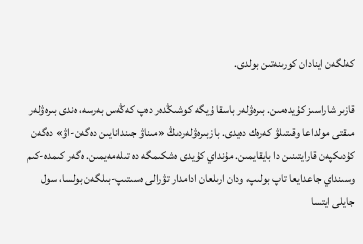كەلگەن اينادان كورىنەتىن بولدى.

قازىر شاراسىز كۇيدەمىن. بىرەۋلەر باسقا ۇيگە كوشىڭدەر دەپ كەڭەس بەرسە، ەندى بىرەۋلەر مىقتى مولداعا وقىتىلۋ كەرەك دەيدى. بازبىرەۋلەردىڭ «مىناۋ جىندانايىن دەگەن-اۋ» دەگەن كۇدىكپەن قارايتىنىن دا بايقايمىن. مۇنداي كۇيدى ەشكىمگە دە تىلەمەيمىن. ەگەر كىمدە-كىم وسىنداي جاعدايعا تاپ بولىپ، ودان ارىلعان ادامدار تۋرالى ەسىتىپ-بىلگەن بولسا، سول جايلى ايتسا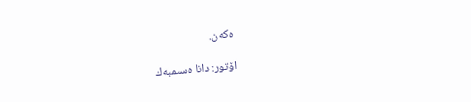ەكەن.

اۆتور: دانا ەسىمبەك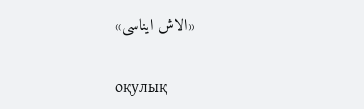«الاش ايناسى»

оқулық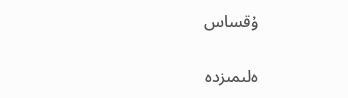ۇقساس

ەلىمىزدە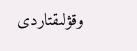وقۋلىقتاردى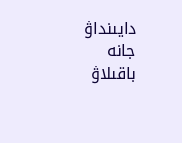دايىنداۋ جانە باقىلاۋ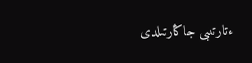ءتارتىبى جاڭارتىلدى